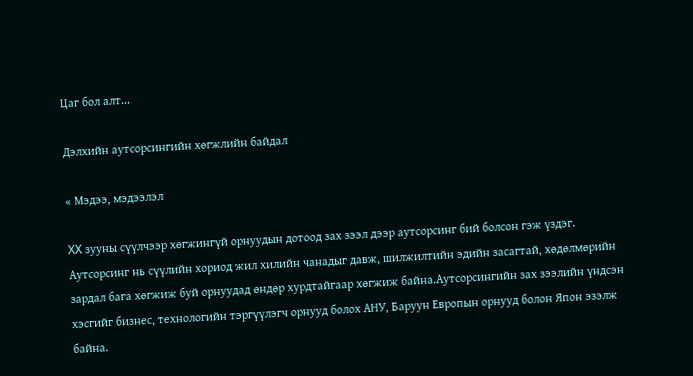Цаг бол алт...

Дэлхийн аутсорсингийн хөгжлийн байдал

« Мэдээ, мэдээлэл

XX зууны сүүлчээр хөгжингүй орнуудын дотоод зах зээл дээр аутсорсинг бий болсон гэж үздэг. Аутсорсинг нь сүүлийн хориод жил хилийн чанадыг давж, шилжилтийн эдийн засагтай, хөдөлмөрийн зардал бага хөгжиж буй орнуудад өндөр хурдтайгаар хөгжиж байна.Аутсорсингийн зах зээлийн үндсэн хэсгийг бизнес, технологийн тэргүүлэгч орнууд болох АНУ, Баруун Европын орнууд болон Япон эзэлж байна.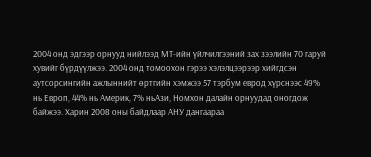2004 онд эдгээр орнууд нийлээд МТ-ийн үйлчилгээний зах зээлийн 70 гаруй хувийг бүрдүүлжээ. 2004 онд томоохон гэрээ хэлэлцээрээр хийгдсэн аутсорсингийн ажлыннийт өртгийн хэмжээ 57 тэрбум еврод хүрснээс 49% нь Европ, 44% нь Америк, 7% ньАзи, Номхон далайн орнуудад оногдож байжээ. Харин 2008 оны байдлаар АНУ дангаараа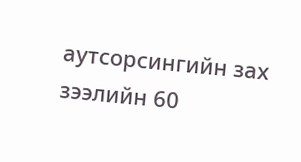аутсорсингийн зах зээлийн 60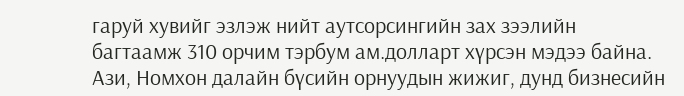гаруй хувийг эзлэж нийт аутсорсингийн зах зээлийн багтаамж 310 орчим тэрбум ам.долларт хүрсэн мэдээ байна.
Ази, Номхон далайн бүсийн орнуудын жижиг, дунд бизнесийн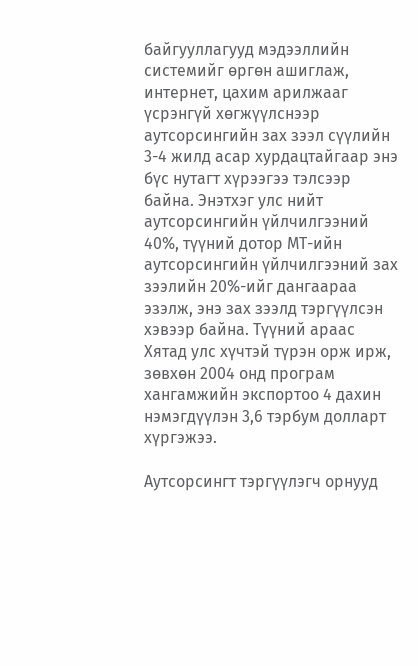байгууллагууд мэдээллийн системийг өргөн ашиглаж, интернет, цахим арилжааг үсрэнгүй хөгжүүлснээр аутсорсингийн зах зээл сүүлийн 3-4 жилд асар хурдацтайгаар энэ бүс нутагт хүрээгээ тэлсээр байна. Энэтхэг улс нийт аутсорсингийн үйлчилгээний 40%, түүний дотор МТ-ийн аутсорсингийн үйлчилгээний зах зээлийн 20%-ийг дангаараа эзэлж, энэ зах зээлд тэргүүлсэн хэвээр байна. Түүний араас Хятад улс хүчтэй түрэн орж ирж, зөвхөн 2004 онд програм хангамжийн экспортоо 4 дахин нэмэгдүүлэн 3,6 тэрбум долларт хүргэжээ.

Аутсорсингт тэргүүлэгч орнууд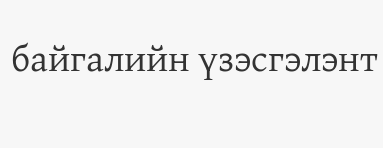байгалийн үзэсгэлэнт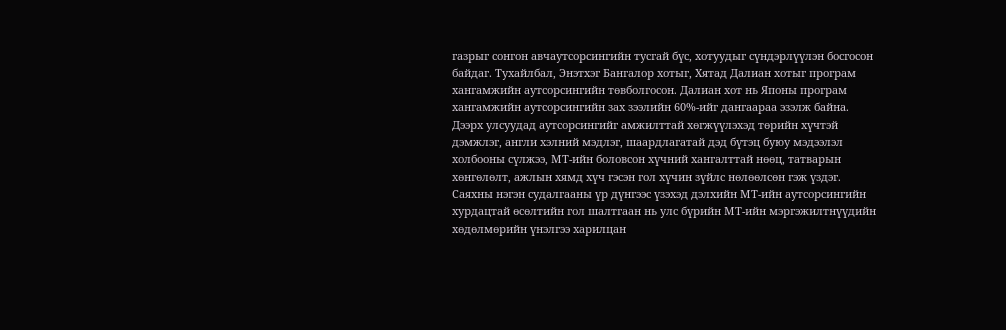газрыг сонгон авчаутсорсингийн тусгай бүс, хотуудыг сүндэрлүүлэн босгосон байдаг. Тухайлбал, Энэтхэг Бангалор хотыг, Хятад Далиан хотыг програм хангамжийн аутсорсингийн төвболгосон. Далиан хот нь Японы програм хангамжийн аутсорсингийн зах зээлийн 60%-ийг дангаараа эзэлж байна. Дээрх улсуудад аутсорсингийг амжилттай хөгжүүлэхэд төрийн хүчтэй дэмжлэг, англи хэлний мэдлэг, шаардлагатай дэд бүтэц буюу мэдээлэл холбооны сүлжээ, МТ-ийн боловсон хүчний хангалттай нөөц, татварын хөнгөлөлт, ажлын хямд хүч гэсэн гол хүчин зүйлс нөлөөлсөн гэж үздэг.
Саяхны нэгэн судалгааны үр дүнгээс үзэхэд дэлхийн МТ-ийн аутсорсингийн хурдацтай өсөлтийн гол шалтгаан нь улс бүрийн МТ-ийн мэргэжилтнүүдийн хөдөлмөрийн үнэлгээ харилцан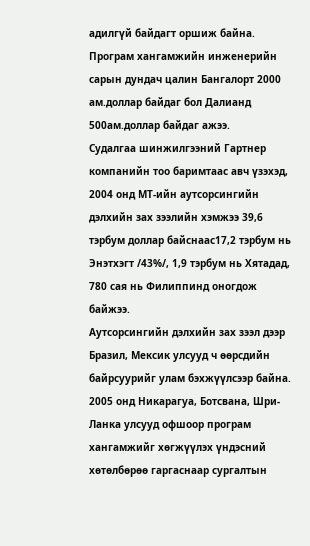адилгүй байдагт оршиж байна. Програм хангамжийн инженерийн сарын дундач цалин Бангалорт 2000 ам.доллар байдаг бол Далианд 500ам.доллар байдаг ажээ.
Судалгаа шинжилгээний Гартнер компанийн тоо баримтааc авч үзэхэд, 2004 онд МТ-ийн аутсорсингийн дэлхийн зах зээлийн хэмжээ 39,6 тэрбум доллар байснаас17,2 тэрбум нь Энэтхэгт /43%/, 1,9 тэрбум нь Хятадад, 780 сая нь Филиппинд оногдож байжээ.
Аутсорсингийн дэлхийн зах зээл дээр Бразил, Мексик улсууд ч өөрсдийн байрсуурийг улам бэхжүүлсээр байна. 2005 онд Никарагуа, Ботсвана, Шри-Ланка улсууд офшоор програм хангамжийг хөгжүүлэх үндэсний хөтөлбөрөө гаргаснаар сургалтын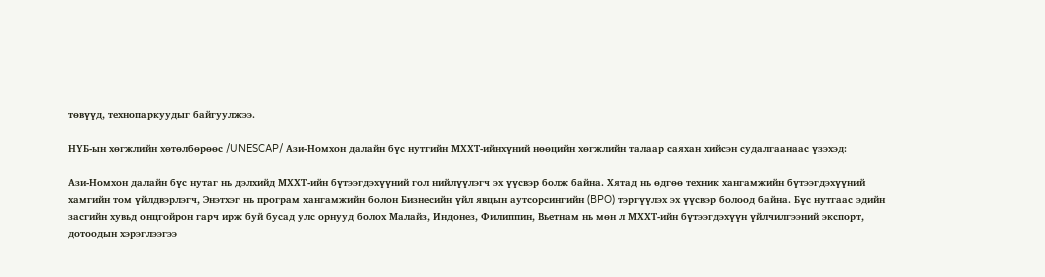төвүүд, технопаркуудыг байгуулжээ.

НҮБ-ын хөгжлийн хөтөлбөрөөс /UNESCAP/ Ази-Номхон далайн бүс нутгийн МХХТ-ийнхүний нөөцийн хөгжлийн талаар саяхан хийсэн судалгаанаас үзэхэд:

Ази-Номхон далайн бүс нутаг нь дэлхийд МХХТ-ийн бүтээгдэхүүний гол нийлүүлэгч эх үүсвэр болж байна. Хятад нь өдгөө техник хангамжийн бүтээгдэхүүний хамгийн том үйлдвэрлэгч, Энэтхэг нь програм хангамжийн болон Бизнесийн үйл явцын аутсорсингийн (BPO) тэргүүлэх эх үүсвэр болоод байна. Бүс нутгаас эдийн засгийн хувьд онцгойрон гарч ирж буй бусад улс орнууд болох Малайз, Индонез, Филиппин, Вьетнам нь мөн л МХХТ-ийн бүтээгдэхүүн үйлчилгээний экспорт, дотоодын хэрэглээгээ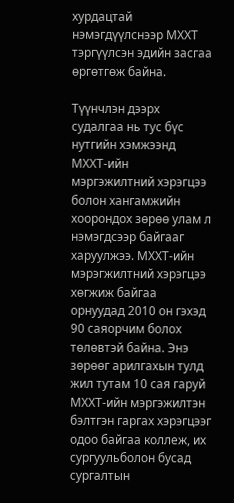хурдацтай нэмэгдүүлснээр МХХТ тэргүүлсэн эдийн засгаа өргөтгөж байна.

Түүнчлэн дээрх судалгаа нь тус бүс нутгийн хэмжээнд МХХТ-ийн мэргэжилтний хэрэгцээ болон хангамжийн хоорондох зөрөө улам л нэмэгдсээр байгааг харуулжээ. МХХТ-ийн мэрэгжилтний хэрэгцээ хөгжиж байгаа орнуудад 2010 он гэхэд 90 саяорчим болох төлөвтэй байна. Энэ зөрөөг арилгахын тулд жил тутам 10 сая гаруй МХХТ-ийн мэргэжилтэн бэлтгэн гаргах хэрэгцээг одоо байгаа коллеж, их сургуульболон бусад сургалтын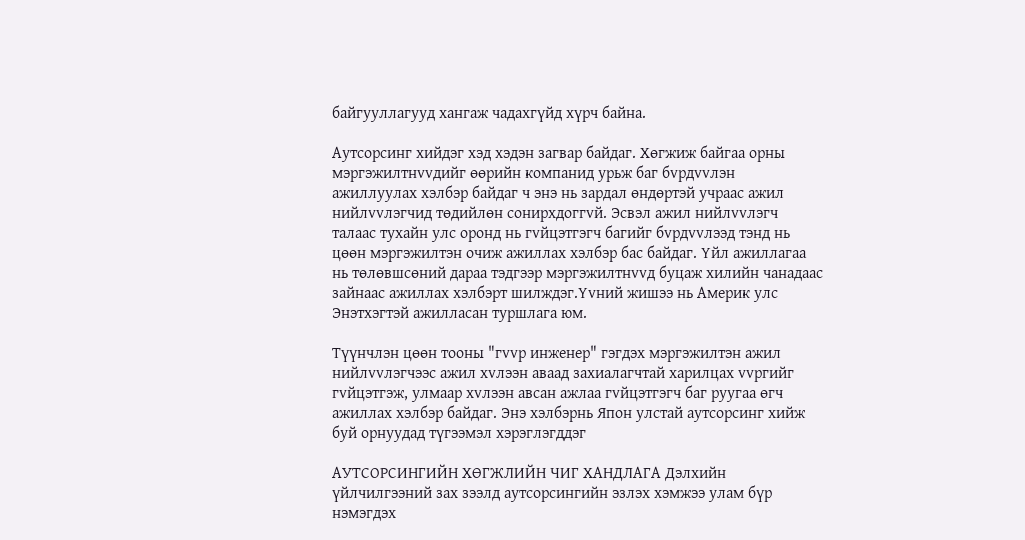байгууллагууд хангаж чадахгүйд хүрч байна.

Аутсорсинг хийдэг хэд хэдэн загвар байдаг. Хөгжиж байгаа орны мэргэжилтнvvдийг өөрийн компанид урьж баг бvрдvvлэн ажиллуулах хэлбэр байдаг ч энэ нь зардал өндөртэй учраас ажил нийлvvлэгчид төдийлөн сонирхдоггvй. Эсвэл ажил нийлvvлэгч талаас тухайн улс оронд нь гvйцэтгэгч багийг бvрдvvлээд тэнд нь цөөн мэргэжилтэн очиж ажиллах хэлбэр бас байдаг. Үйл ажиллагаа нь төлөвшсөний дараа тэдгээр мэргэжилтнvvд буцаж хилийн чанадаас зайнаас ажиллах хэлбэрт шилждэг.Үvний жишээ нь Америк улс Энэтхэгтэй ажилласан туршлага юм.

Түүнчлэн цөөн тооны "гvvр инженер" гэгдэх мэргэжилтэн ажил нийлvvлэгчээс ажил хvлээн аваад захиалагчтай харилцах vvргийг гvйцэтгэж, улмаар хvлээн авсан ажлаа гvйцэтгэгч баг руугаа өгч ажиллах хэлбэр байдаг. Энэ хэлбэрнь Япон улстай аутсорсинг хийж буй орнуудад түгээмэл хэрэглэгддэг

АУТСОРСИНГИЙН ХӨГЖЛИЙН ЧИГ ХАНДЛАГА Дэлхийн үйлчилгээний зах зээлд аутсорсингийн эзлэх хэмжээ улам бүр нэмэгдэх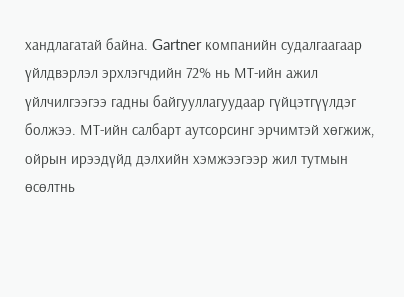хандлагатай байна. Gartner компанийн судалгаагаар үйлдвэрлэл эрхлэгчдийн 72% нь МТ-ийн ажил үйлчилгээгээ гадны байгууллагуудаар гүйцэтгүүлдэг болжээ. МТ-ийн салбарт аутсорсинг эрчимтэй хөгжиж, ойрын ирээдүйд дэлхийн хэмжээгээр жил тутмын өсөлтнь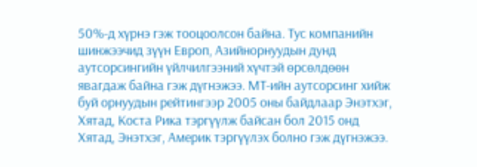50%-д хүрнэ гэж тооцоолсон байна. Тус компанийн шинжээчид зүүн Европ, Азийнорнуудын дунд аутсорсингийн үйлчилгээний хүчтэй өрсөлдөөн явагдаж байна гэж дүгнэжээ. МТ-ийн аутсорсинг хийж буй орнуудын рейтингээр 2005 оны байдлаар Энэтхэг, Хятад, Коста Рика тэргүүлж байсан бол 2015 онд Хятад, Энэтхэг, Америк тэргүүлэх болно гэж дүгнэжээ.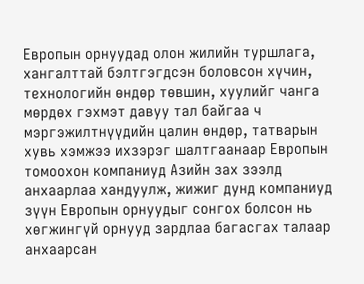Европын орнуудад олон жилийн туршлага, хангалттай бэлтгэгдсэн боловсон хүчин, технологийн өндөр төвшин, хуулийг чанга мөрдөх гэхмэт давуу тал байгаа ч мэргэжилтнүүдийн цалин өндөр, татварын хувь хэмжээ ихзэрэг шалтгаанаар Европын томоохон компаниуд Азийн зах зээлд анхаарлаа хандуулж, жижиг дунд компаниуд зүүн Европын орнуудыг сонгох болсон нь хөгжингүй орнууд зардлаа багасгах талаар анхаарсан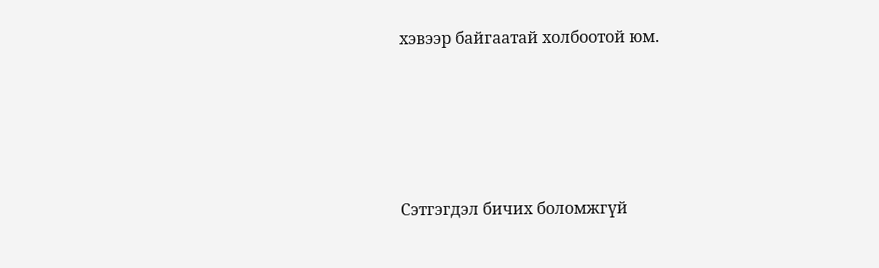хэвээр байгаатай холбоотой юм.





Сэтгэгдэл бичих боломжгүй